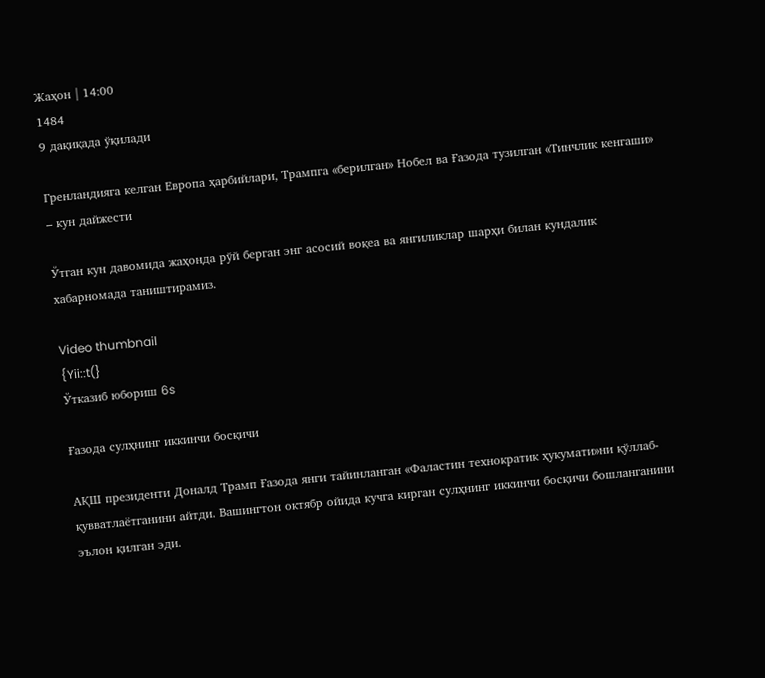Жаҳон | 14:00
1484
9 дақиқада ўқилади

Гренландияга келган Европа ҳарбийлари, Трампга «берилган» Нобел ва Ғазода тузилган «Тинчлик кенгаши» – кун дайжести

Ўтган кун давомида жаҳонда рўй берган энг асосий воқеа ва янгиликлар шарҳи билан кундалик хабарномада таништирамиз.

Video thumbnail
{Yii::t(}
Ўтказиб юбориш 6s

Ғазода сулҳнинг иккинчи босқичи

АҚШ президенти Доналд Трамп Ғазода янги тайинланган «Фаластин технократик ҳукумати»ни қўллаб-қувватлаётганини айтди. Вашингтон октябр ойида кучга кирган сулҳнинг иккинчи босқичи бошланганини эълон қилган эди.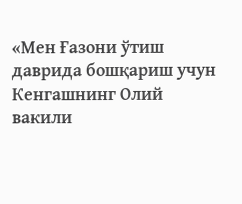«Мен Ғазони ўтиш даврида бошқариш учун Кенгашнинг Олий вакили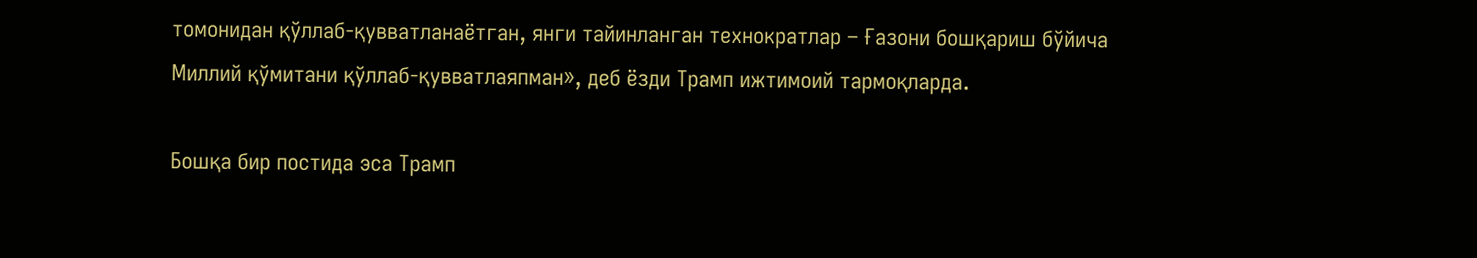томонидан қўллаб-қувватланаётган, янги тайинланган технократлар – Ғазони бошқариш бўйича Миллий қўмитани қўллаб-қувватлаяпман», деб ёзди Трамп ижтимоий тармоқларда.

Бошқа бир постида эса Трамп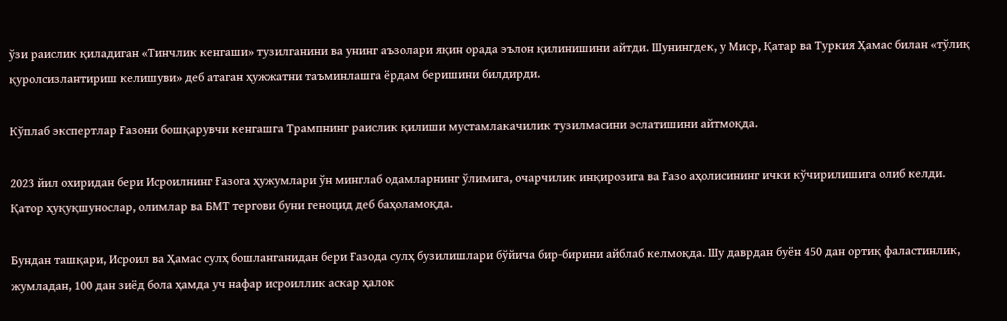ўзи раислик қиладиган «Тинчлик кенгаши» тузилганини ва унинг аъзолари яқин орада эълон қилинишини айтди. Шунингдек, у Миср, Қатар ва Туркия Ҳамас билан «тўлиқ қуролсизлантириш келишуви» деб атаган ҳужжатни таъминлашга ёрдам беришини билдирди.

Кўплаб экспертлар Ғазони бошқарувчи кенгашга Трампнинг раислик қилиши мустамлакачилик тузилмасини эслатишини айтмоқда.

2023 йил охиридан бери Исроилнинг Ғазога ҳужумлари ўн минглаб одамларнинг ўлимига, очарчилик инқирозига ва Ғазо аҳолисининг ички кўчирилишига олиб келди. Қатор ҳуқуқшунослар, олимлар ва БМТ тергови буни геноцид деб баҳоламоқда.

Бундан ташқари, Исроил ва Ҳамас сулҳ бошланганидан бери Ғазода сулҳ бузилишлари бўйича бир-бирини айблаб келмоқда. Шу даврдан буён 450 дан ортиқ фаластинлик, жумладан, 100 дан зиёд бола ҳамда уч нафар исроиллик аскар ҳалок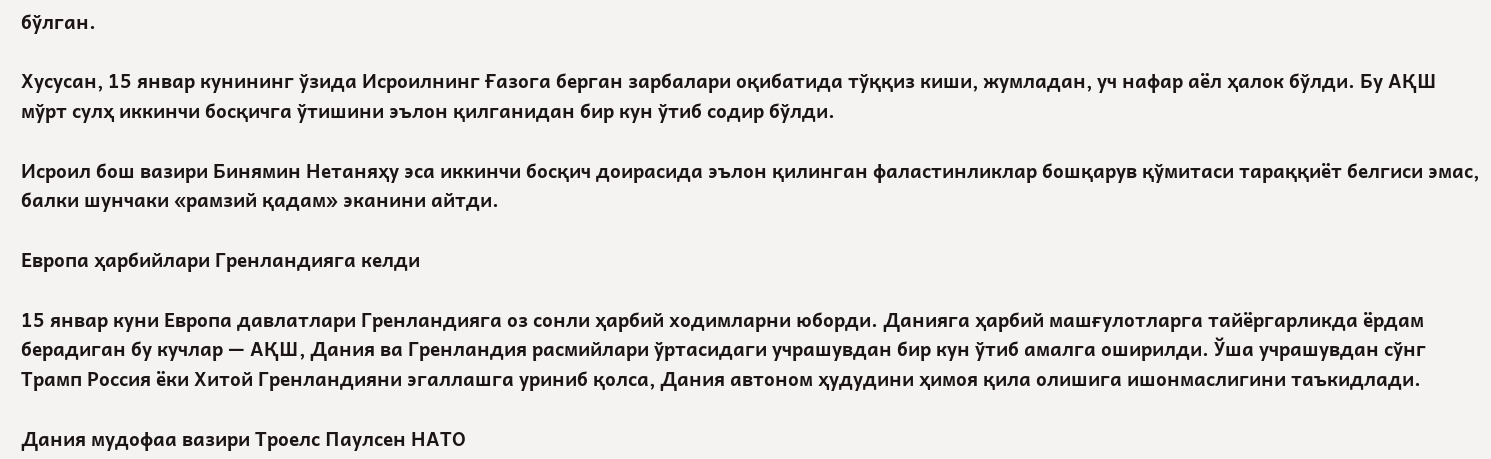бўлган.

Хусусан, 15 январ кунининг ўзида Исроилнинг Ғазога берган зарбалари оқибатида тўққиз киши, жумладан, уч нафар аёл ҳалок бўлди. Бу АҚШ мўрт сулҳ иккинчи босқичга ўтишини эълон қилганидан бир кун ўтиб содир бўлди.

Исроил бош вазири Бинямин Нетаняҳу эса иккинчи босқич доирасида эълон қилинган фаластинликлар бошқарув қўмитаси тараққиёт белгиси эмас, балки шунчаки «рамзий қадам» эканини айтди.

Европа ҳарбийлари Гренландияга келди

15 январ куни Европа давлатлари Гренландияга оз сонли ҳарбий ходимларни юборди. Данияга ҳарбий машғулотларга тайёргарликда ёрдам берадиган бу кучлар — АҚШ, Дания ва Гренландия расмийлари ўртасидаги учрашувдан бир кун ўтиб амалга оширилди. Ўша учрашувдан сўнг Трамп Россия ёки Хитой Гренландияни эгаллашга уриниб қолса, Дания автоном ҳудудини ҳимоя қила олишига ишонмаслигини таъкидлади.

Дания мудофаа вазири Троелс Паулсен НАТО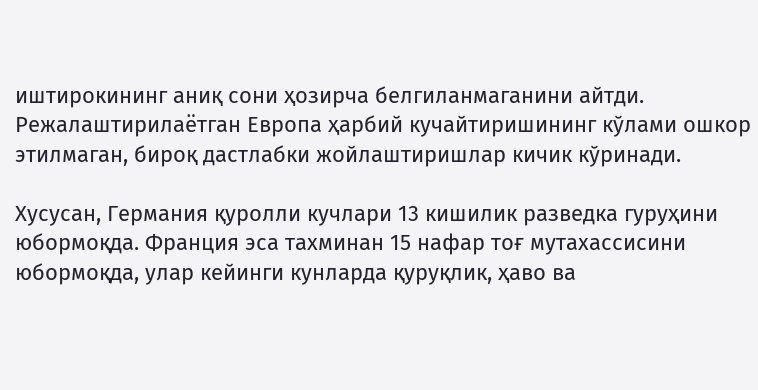иштирокининг аниқ сони ҳозирча белгиланмаганини айтди. Режалаштирилаётган Европа ҳарбий кучайтиришининг кўлами ошкор этилмаган, бироқ дастлабки жойлаштиришлар кичик кўринади.

Хусусан, Германия қуролли кучлари 13 кишилик разведка гуруҳини юбормоқда. Франция эса тахминан 15 нафар тоғ мутахассисини юбормоқда, улар кейинги кунларда қуруқлик, ҳаво ва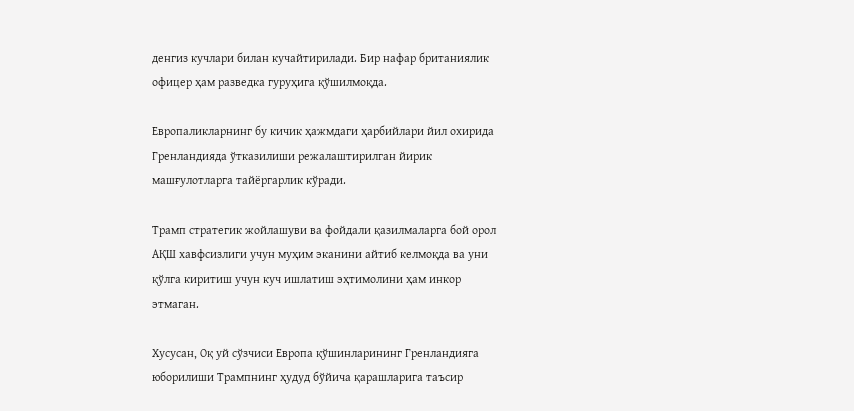денгиз кучлари билан кучайтирилади. Бир нафар британиялик офицер ҳам разведка гуруҳига қўшилмоқда.

Европаликларнинг бу кичик ҳажмдаги ҳарбийлари йил охирида Гренландияда ўтказилиши режалаштирилган йирик машғулотларга тайёргарлик кўради.

Трамп стратегик жойлашуви ва фойдали қазилмаларга бой орол АҚШ хавфсизлиги учун муҳим эканини айтиб келмоқда ва уни қўлга киритиш учун куч ишлатиш эҳтимолини ҳам инкор этмаган.

Хусусан, Оқ уй сўзчиси Европа қўшинларининг Гренландияга юборилиши Трампнинг ҳудуд бўйича қарашларига таъсир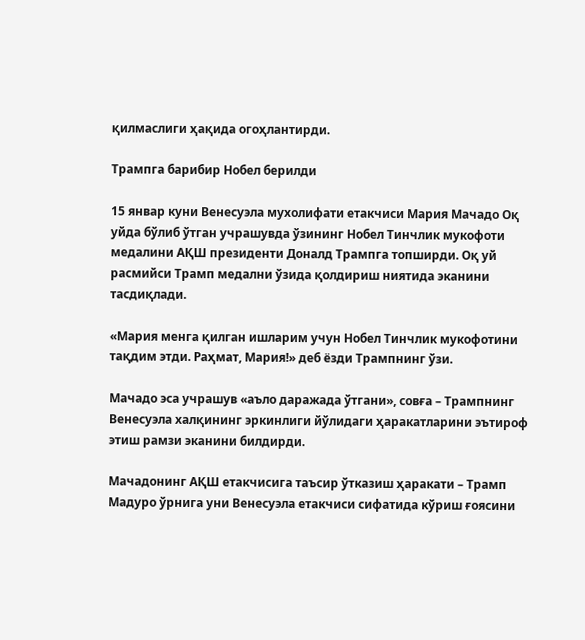қилмаслиги ҳақида огоҳлантирди.

Трампга барибир Нобел берилди

15 январ куни Венесуэла мухолифати етакчиси Мария Мачадо Оқ уйда бўлиб ўтган учрашувда ўзининг Нобел Тинчлик мукофоти медалини АҚШ президенти Доналд Трампга топширди. Оқ уй расмийси Трамп медални ўзида қолдириш ниятида эканини тасдиқлади.

«Мария менга қилган ишларим учун Нобел Тинчлик мукофотини тақдим этди. Раҳмат, Мария!» деб ёзди Трампнинг ўзи.

Мачадо эса учрашув «аъло даражада ўтгани», совға – Трампнинг Венесуэла халқининг эркинлиги йўлидаги ҳаракатларини эътироф этиш рамзи эканини билдирди.

Мачадонинг АҚШ етакчисига таъсир ўтказиш ҳаракати – Трамп Мадуро ўрнига уни Венесуэла етакчиси сифатида кўриш ғоясини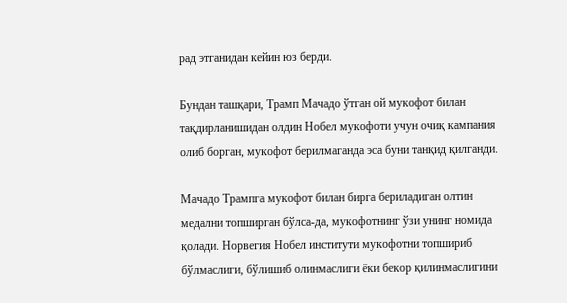рад этганидан кейин юз берди.

Бундан ташқари, Трамп Мачадо ўтган ой мукофот билан тақдирланишидан олдин Нобел мукофоти учун очиқ кампания олиб борган, мукофот берилмаганда эса буни танқид қилганди.

Мачадо Трампга мукофот билан бирга бериладиган олтин медални топширган бўлса-да, мукофотнинг ўзи унинг номида қолади. Норвегия Нобел институти мукофотни топшириб бўлмаслиги, бўлишиб олинмаслиги ёки бекор қилинмаслигини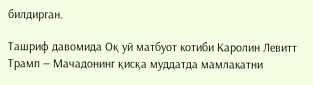билдирган.

Ташриф давомида Оқ уй матбуот котиби Каролин Левитт Трамп — Мачадонинг қисқа муддатда мамлакатни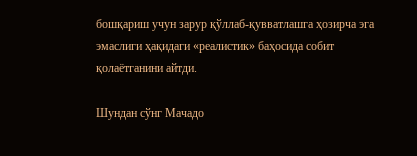бошқариш учун зарур қўллаб-қувватлашга ҳозирча эга эмаслиги ҳақидаги «реалистик» баҳосида собит қолаётганини айтди.

Шундан сўнг Мачадо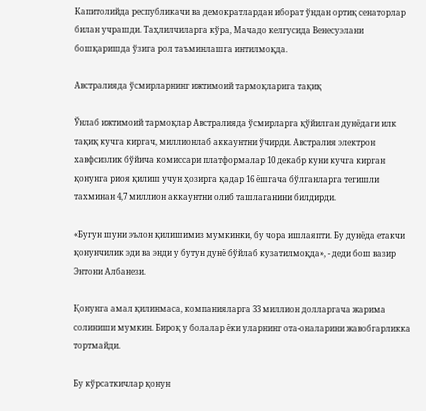Капитолийда республикачи ва демократлардан иборат ўндан ортиқ сенаторлар билан учрашди. Таҳлилчиларга кўра, Мачадо келгусида Венесуэлани бошқаришда ўзига рол таъминлашга интилмоқда.

Австралияда ўсмирларнинг ижтимоий тармоқларига тақиқ

Ўнлаб ижтимоий тармоқлар Австралияда ўсмирларга қўйилган дунёдаги илк тақиқ кучга киргач, миллионлаб аккаунтни ўчирди. Австралия электрон хавфсизлик бўйича комиссари платформалар 10 декабр куни кучга кирган қонунга риоя қилиш учун ҳозирга қадар 16 ёшгача бўлганларга тегишли тахминан 4,7 миллион аккаунтни олиб ташлаганини билдирди.

«Бугун шуни эълон қилишимиз мумкинки, бу чора ишлаяпти. Бу дунёда етакчи қонунчилик эди ва энди у бутун дунё бўйлаб кузатилмоқда», - деди бош вазир Энтони Албанези.

Қонунга амал қилинмаса, компанияларга 33 миллион долларгача жарима солиниши мумкин. Бироқ у болалар ёки уларнинг ота-оналарини жавобгарликка тортмайди.

Бу кўрсаткичлар қонун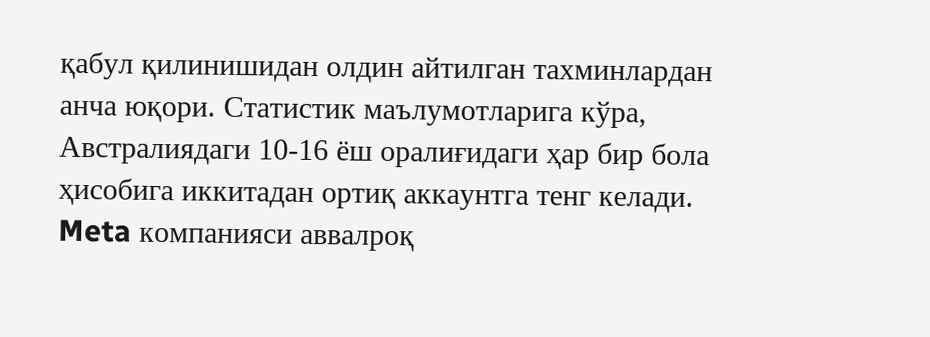қабул қилинишидан олдин айтилган тахминлардан анча юқори. Статистик маълумотларига кўра, Австралиядаги 10-16 ёш оралиғидаги ҳар бир бола ҳисобига иккитадан ортиқ аккаунтга тенг келади. Meta компанияси аввалроқ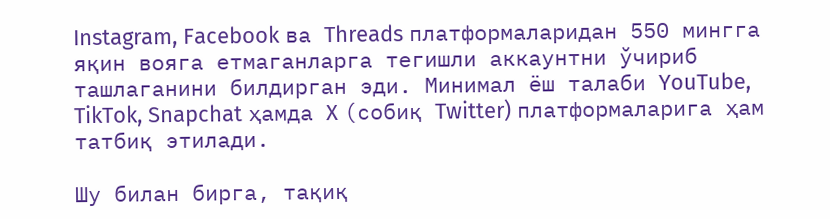Instagram, Facebook ва Threads платформаларидан 550 мингга яқин вояга етмаганларга тегишли аккаунтни ўчириб ташлаганини билдирган эди. Минимал ёш талаби YouTube, TikTok, Snapchat ҳамда X (собиқ Twitter) платформаларига ҳам татбиқ этилади.

Шу билан бирга, тақиқ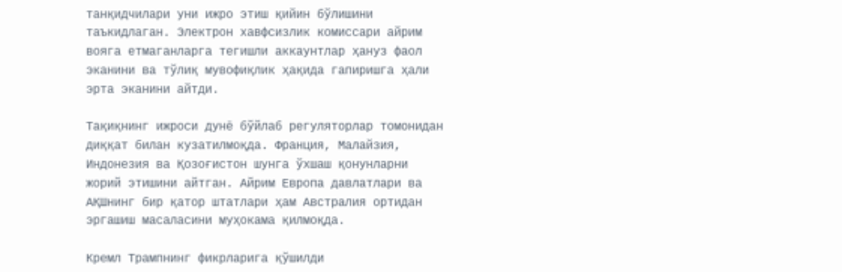танқидчилари уни ижро этиш қийин бўлишини таъкидлаган. Электрон хавфсизлик комиссари айрим вояга етмаганларга тегишли аккаунтлар ҳануз фаол эканини ва тўлиқ мувофиқлик ҳақида гапиришга ҳали эрта эканини айтди.

Тақиқнинг ижроси дунё бўйлаб регуляторлар томонидан диққат билан кузатилмоқда. Франция, Малайзия, Индонезия ва Қозоғистон шунга ўхшаш қонунларни жорий этишини айтган. Айрим Европа давлатлари ва АҚШнинг бир қатор штатлари ҳам Австралия ортидан эргашиш масаласини муҳокама қилмоқда.

Кремл Трампнинг фикрларига қўшилди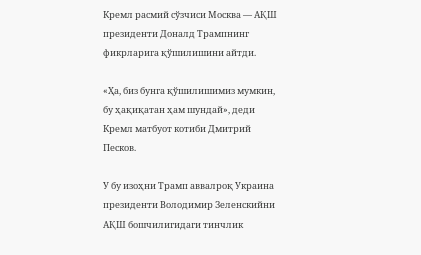Кремл расмий сўзчиси Москва — АҚШ президенти Доналд Трампнинг фикрларига қўшилишини айтди.

«Ҳа, биз бунга қўшилишимиз мумкин, бу ҳақиқатан ҳам шундай», деди Кремл матбуот котиби Дмитрий Песков.

У бу изоҳни Трамп аввалроқ Украина президенти Володимир Зеленскийни АҚШ бошчилигидаги тинчлик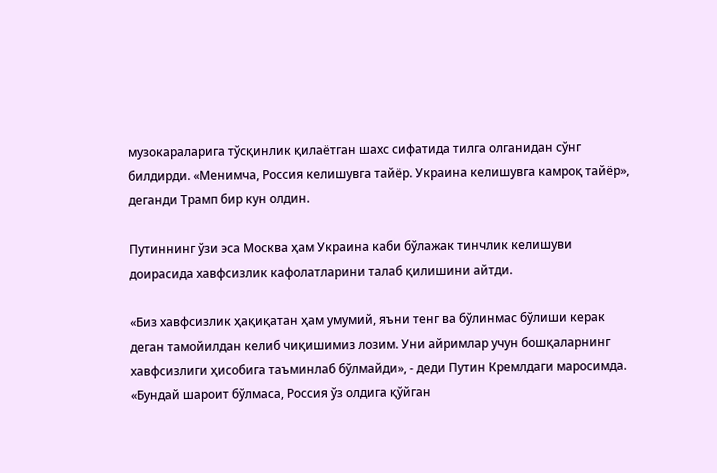музокараларига тўсқинлик қилаётган шахс сифатида тилга олганидан сўнг билдирди. «Менимча, Россия келишувга тайёр. Украина келишувга камроқ тайёр», деганди Трамп бир кун олдин.

Путиннинг ўзи эса Москва ҳам Украина каби бўлажак тинчлик келишуви доирасида хавфсизлик кафолатларини талаб қилишини айтди.

«Биз хавфсизлик ҳақиқатан ҳам умумий, яъни тенг ва бўлинмас бўлиши керак деган тамойилдан келиб чиқишимиз лозим. Уни айримлар учун бошқаларнинг хавфсизлиги ҳисобига таъминлаб бўлмайди», - деди Путин Кремлдаги маросимда. «Бундай шароит бўлмаса, Россия ўз олдига қўйган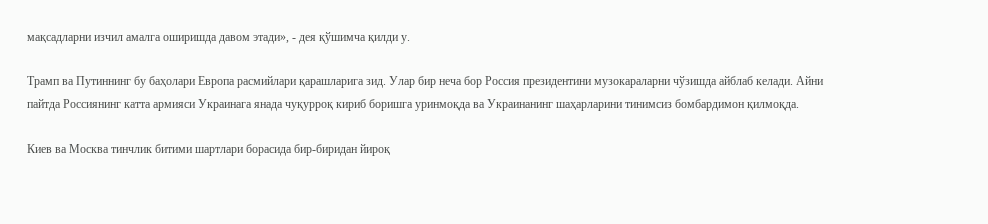мақсадларни изчил амалга оширишда давом этади», - дея қўшимча қилди у.

Трамп ва Путиннинг бу баҳолари Европа расмийлари қарашларига зид. Улар бир неча бор Россия президентини музокараларни чўзишда айблаб келади. Айни пайтда Россиянинг катта армияси Украинага янада чуқурроқ кириб боришга уринмоқда ва Украинанинг шаҳарларини тинимсиз бомбардимон қилмоқда.

Киев ва Москва тинчлик битими шартлари борасида бир-биридан йироқ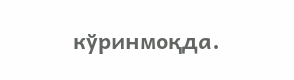кўринмоқда.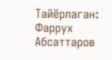Тайёрлаган:  Фаррух Абсаттаров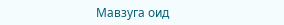Мавзуга оид